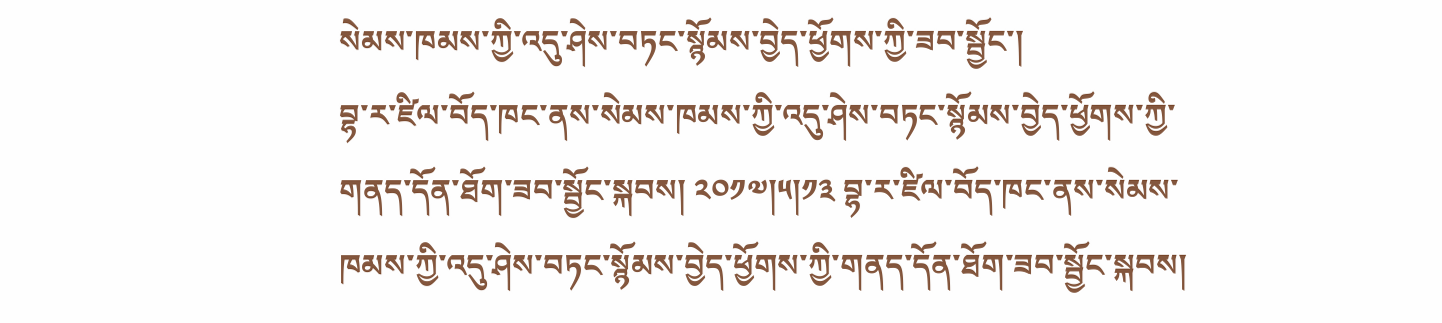སེམས་ཁམས་ཀྱི་འདུ་ཤེས་བཏང་སྙོམས་བྱེད་ཕྱོགས་ཀྱི་ཟབ་སྦྱོང་།
བྷ་ར་ཛིལ་བོད་ཁང་ནས་སེམས་ཁམས་ཀྱི་འདུ་ཤེས་བཏང་སྙོམས་བྱེད་ཕྱོགས་ཀྱི་གནད་དོན་ཐོག་ཟབ་སྦྱོང་སྐབས། ༢༠༡༧།༥།༡༣ བྷ་ར་ཛིལ་བོད་ཁང་ནས་སེམས་ཁམས་ཀྱི་འདུ་ཤེས་བཏང་སྙོམས་བྱེད་ཕྱོགས་ཀྱི་གནད་དོན་ཐོག་ཟབ་སྦྱོང་སྐབས།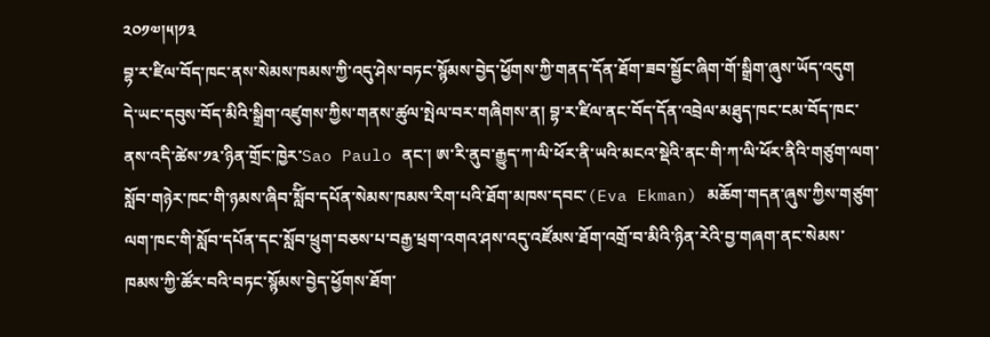༢༠༡༧།༥།༡༣
བྷ་ར་ཛིལ་བོད་ཁང་ནས་སེམས་ཁམས་ཀྱི་འདུ་ཤེས་བཏང་སྙོམས་བྱེད་ཕྱོགས་ཀྱི་གནད་དོན་ཐོག་ཟབ་སྦྱོང་ཞིག་གོ་སྒྲིག་ཞུས་ཡོད་འདུག
དེ་ཡང་དབུས་བོད་མིའི་སྒྲིག་འཛུགས་ཀྱིས་གནས་ཚུལ་སྤེལ་བར་གཞིགས་ན། བྷ་ར་ཛིལ་ནང་བོད་དོན་འབྲེལ་མཐུད་ཁང་ངམ་བོད་ཁང་ནས་འདི་ཚེས་༡༣་ཉིན་གྲོང་ཁྱེར་Sao Paulo ནང་། ཨ་རི་ནུབ་རྒྱུད་ཀ་ལི་ཕོར་ནི་ཡའི་མངའ་སྡེའི་ནང་གི་ཀ་ལི་ཕོར་ནིའི་གཙུག་ལག་སློབ་གཉེར་ཁང་གི་ཉམས་ཞིབ་སློིབ་དཔོན་སེམས་ཁམས་རིག་པའི་ཐོག་མཁས་དབང་(Eva Ekman) མཆོག་གདན་ཞུས་ཀྱིས་གཙུག་ལག་ཁང་གི་སློབ་དཔོན་དང་སློབ་ཕྲུག་བཅས་པ་བརྒྱ་ཕྲག་འགའ་ཤས་འདུ་འཛོམས་ཐོག་འགྲོ་བ་མིའི་ཉིན་རེའི་བྱ་གཞག་ནང་སེམས་ཁམས་ཀྱི་ཚོར་བའི་བཏང་སྙོམས་བྱེད་ཕྱོགས་ཐོག་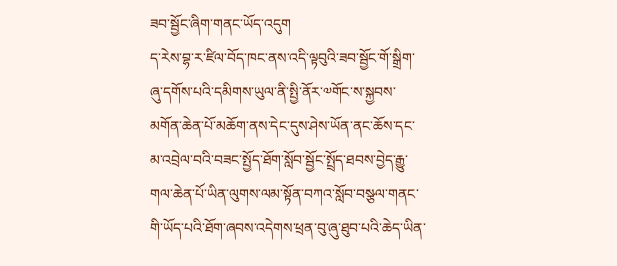ཟབ་སྦྱོང་ཞིག་གནང་ཡོད་འདུག
ད་རེས་བྷ་ར་ཛིལ་བོད་ཁང་ནས་འདི་ལྟབུའི་ཟབ་སྦྱོང་གོ་སྒྲིག་ཞུ་དགོས་པའི་དམིགས་ཡུལ་ནི་སྤྱི་ནོར་༧གོང་ས་སྐྱབས་མགོན་ཆེན་པོ་མཆོག་ནས་དེང་དུས་ཤེས་ཡོན་ནང་ཆོས་དང་མ་འབྲེལ་བའི་བཟང་སྤྱོད་ཐོག་སློབ་སྦྱོང་སྤྲོད་ཐབས་བྱེད་རྒྱུ་གལ་ཆེན་པོ་ཡིན་ལུགས་ལམ་སྟོན་བཀའ་སློབ་བསྩལ་གནང་གི་ཡོད་པའི་ཐོག་ཞབས་འདེགས་ཕྲན་བུ་ཞུ་ཐུབ་པའི་ཆེད་ཡིན་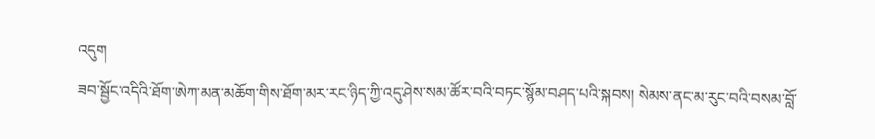འདུག
ཟབ་སྦྱོང་འདིའི་ཐོག་ཨེཀ་མན་མཆོག་གིས་ཐོག་མར་རང་ཉིད་ཀྱི་འདུ་ཤེས་སམ་ཚོར་བའི་བཏང་སྙོམ་བཤད་པའི་སྐབས། སེམས་ནང་མ་རུང་བའི་བསམ་བློ་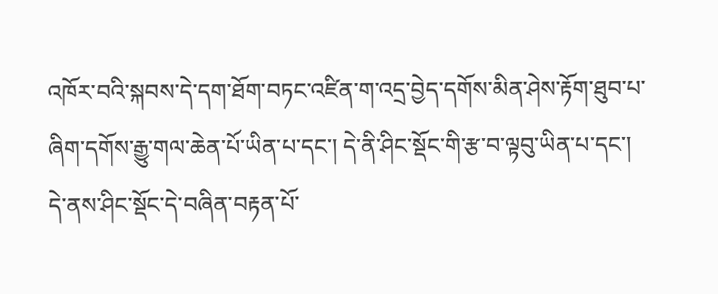འཁོར་བའི་སྐབས་དེ་དག་ཐོག་བཏང་འཛིན་ག་འདྲ་བྱེད་དགོས་མིན་ཤེས་རྟོག་ཐུབ་པ་ཞིག་དགོས་རྒྱུ་གལ་ཆེན་པོ་ཡིན་པ་དང་། དེ་ནི་ཤིང་སྡོང་གི་རྩ་བ་ལྟབུ་ཡིན་པ་དང་། དེ་ནས་ཤིང་སྡོང་དེ་བཞིན་བརྟན་པོ་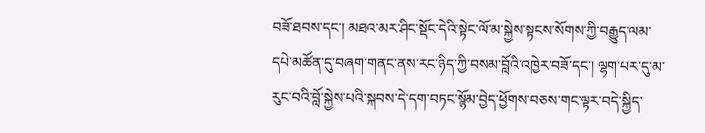བཟོ་ཐབས་དང་། མཐའ་མར་ཤིང་སྡོང་དེའི་སྟེང་ལོ་མ་སྐྱེས་སྟངས་སོགས་ཀྱི་བརྒྱུད་ལམ་དཔེ་མཚོན་དུ་བཞག་གནང་ནས་རང་ཉིད་ཀྱི་བསམ་བློའི་འཁྱེར་བཟོ་དང་། ལྷག་པར་དུ་མ་རུང་བའི་བློ་སྐྱེས་པའི་སྐབས་དེ་དག་བཏང་སྙོམ་བྱེད་ཕྱོགས་བཅས་གང་ལྟར་བདེ་སྐྱིད་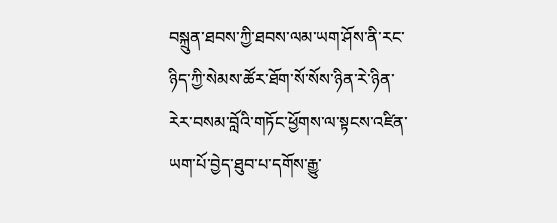བསྐྲུན་ཐབས་ཀྱི་ཐབས་ལམ་ཡག་ཤོས་ནི་རང་ཉིད་ཀྱི་སེམས་ཚོར་ཐོག་སོ་སོས་ཉིན་རེ་ཉིན་རེར་བསམ་བློའི་གཏོང་ཕྱོགས་ལ་སྟངས་འཛིན་ཡག་པོ་བྱེད་ཐུབ་པ་དགོས་རྒྱུ་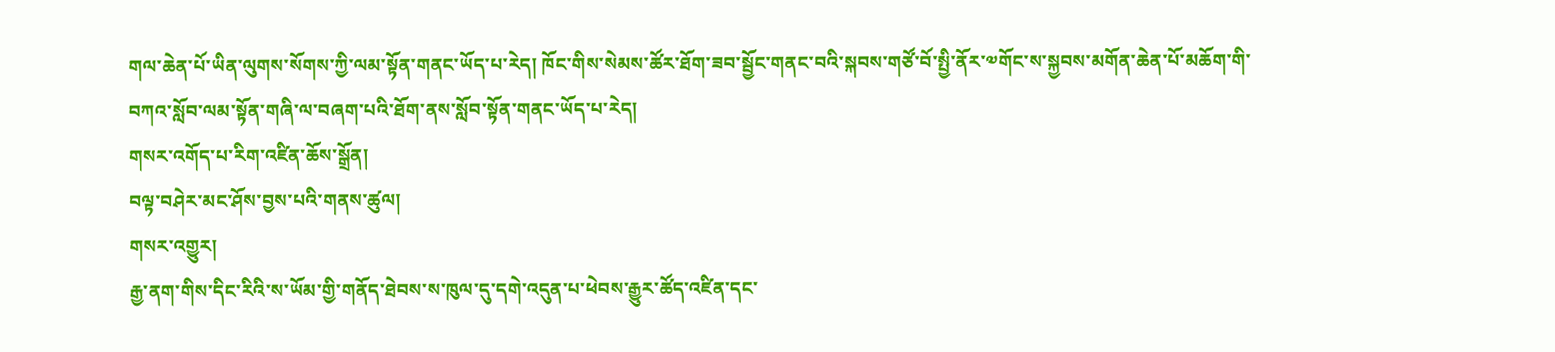གལ་ཆེན་པོ་ཡིན་ལུགས་སོགས་ཀྱི་ལམ་སྟོན་གནང་ཡོད་པ་རེད། ཁོང་གིས་སེམས་ཚོར་ཐོག་ཟབ་སྦྱོང་གནང་བའི་སྐབས་གཙོ་བོ་སྤྱི་ནོར་༧གོང་ས་སྐྱབས་མགོན་ཆེན་པོ་མཆོག་གི་བཀའ་སློབ་ལམ་སྟོན་གཞི་ལ་བཞག་པའི་ཐོག་ནས་སློབ་སྟོན་གནང་ཡོད་པ་རེད།
གསར་འགོད་པ་རིག་འཛིན་ཆོས་སྒྲོན།
བལྟ་བཤེར་མང་ཤོས་བྱས་པའི་གནས་ཚུལ།
གསར་འགྱུར།
རྒྱ་ནག་གིས་དིང་རིའི་ས་ཡོམ་གྱི་གནོད་ཐེབས་ས་ཁུལ་དུ་དགེ་འདུན་པ་ཕེབས་རྒྱུར་ཚོད་འཛིན་དང་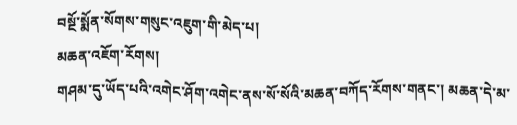བསྔོ་སྨོན་སོགས་གསུང་འཇུག་གི་མེད་པ།
མཆན་འཇོག་རོགས།
གཤམ་དུ་ཡོད་པའི་འགེང་ཤོག་འགེང་ནས་སོ་སོའི་མཆན་བཀོད་རོགས་གནང་། མཆན་དེ་མ་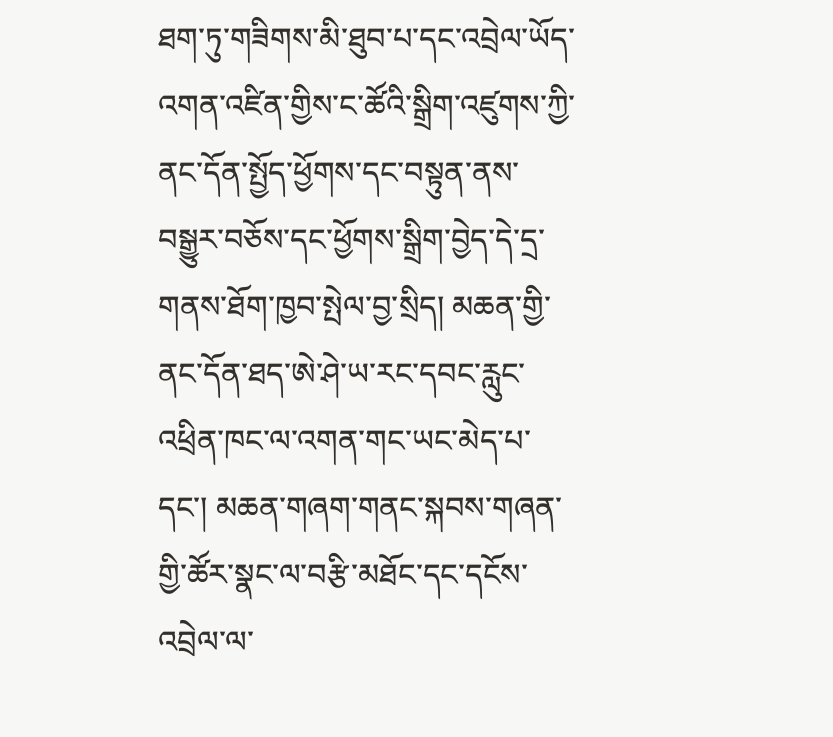ཐག་ཏུ་གཟིགས་མི་ཐུབ་པ་དང་འབྲེལ་ཡོད་འགན་འཛིན་གྱིས་ང་ཚོའི་སྒྲིག་འཛུགས་ཀྱི་ནང་དོན་སྤྱོད་ཕྱོགས་དང་བསྟུན་ནས་བསྒྱུར་བཅོས་དང་ཕྱོགས་སྒྲིག་བྱེད་དེ་དྲ་གནས་ཐོག་ཁྱབ་སྤེལ་བྱ་སྲིད། མཆན་གྱི་ནང་དོན་ཐད་ཨེ་ཤེ་ཡ་རང་དབང་རླུང་འཕྲིན་ཁང་ལ་འགན་གང་ཡང་མེད་པ་དང་། མཆན་གཞག་གནང་སྐབས་གཞན་གྱི་ཚོར་སྣང་ལ་བརྩི་མཐོང་དང་དངོས་འབྲེལ་ལ་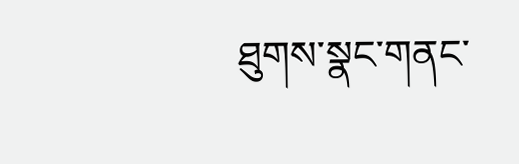ཐུགས་སྣང་གནང་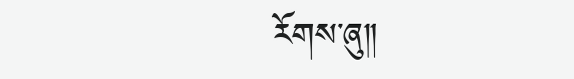རོགས་ཞུ༎